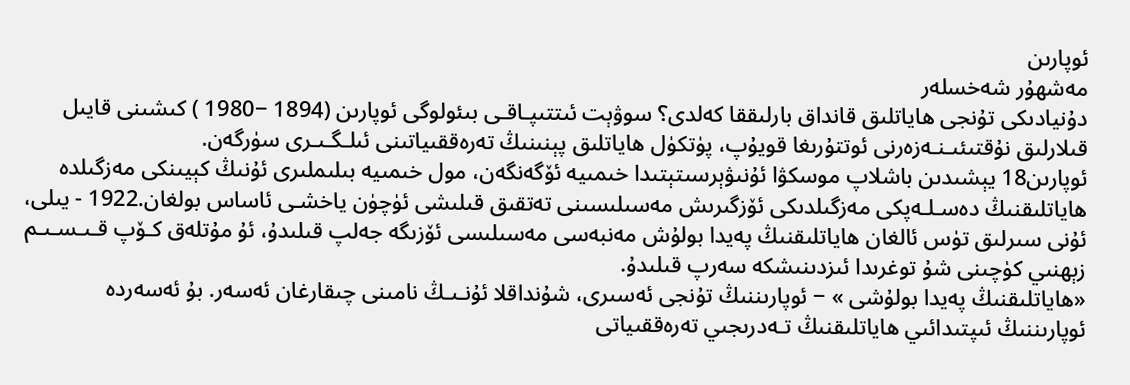ئوپارىن
مەشھۇر شەخسلەر
دۇنيادىكى تۇنجى ھاياتلىق قانداق بارلىققا كەلدى؟ سوۋېت ئىتتىپـاقـى بىئولوگى ئوپارىن (1894 −1980 ) كىشىنى قايىل قىلارلىق نۇقتىئىـنـەزەرنى ئوتتۇرىغا قويۇپ، پۈتكۈل ھاياتلىق پېنىنىڭ تەرەققىياتىنى ئىلـگـىـرى سۈرگەن.
ئوپارىن18 يېشىدىن باشلاپ موسكۋا ئۇنىۋېرسىتېتىدا خىمىيە ئۆگەنگەن، مول خىمىيە بىلىملىرى ئۇنىڭ كېيىنكى مەزگىلدە ھاياتلىقنىڭ دەسـلـەپكى مەزگىلدىكى ئۆزگىرىش مەسىلىسىنى تەتقىق قىلىشى ئۈچۈن ياخشـى ئاساس بولغان.1922 - يىلى، ئۇنى سىرلىق تۈس ئالغان ھاياتلىقنىڭ پەيدا بولۇش مەنبەسى مەسىلىسى ئۆزىگە جەلپ قىلىدۇ، ئۇ مۇتلەق كـۆپ قـىـسـىـم زېھنىي كۈچىنى شۇ توغرىدا ئىزدىنىشكە سەرپ قىلىدۇ.
«ھاياتلىقنىڭ پەيدا بولۇشى » − ئوپارىننىڭ تۇنجى ئەسىرى، شۇنداقلا ئۇنـىـڭ نامىنى چىقارغان ئەسەر. بۇ ئەسەردە ئوپارىننىڭ ئىپتىدائىي ھاياتلىقنىڭ تـەدرىجىي تەرەققىياتى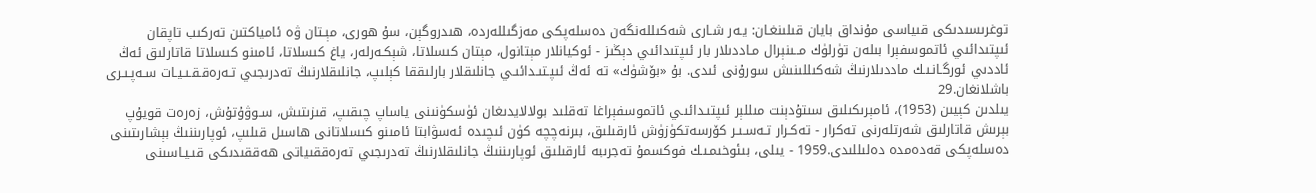توغرىسىدىكى قىياسى مۇنداق بايان قىلىنغـان: يـەر شـارى شەكىللەنگەن دەسلەپكى مەزگىللەردە، ھىدروگېن، سۇ ھورى، مېـتان ۋە ئامياكتىن تەركىب تاپقان ئىپتىدائىي ئاتموسفېرا بىلەن تۈرلۈك مــىنېرال مـاددىلار بار ئىپتىدائىي دېڭىز - ئوكيانلار مېتانول، مېتان كىسلاتا، شېكـەرلەر، ياغ كىسلاتا، ئامىنو كىسلاتا قاتارلىق ئەڭ ئاددىي ئورگـانـىـك ماددىلارنىڭ شەكىللىنىش سورۇنى ئىدى. بۇ «بۆشۈك» تە ئەڭ ئىپـتىـدائىـي جانلىقلار بارلىققا كېلىپ، جانلىقلارنىڭ تەدرىجىي تـەرەقـقـىـيـات سـەپـىـرى باشلانغان.29
يىلدىن كېيىن (1953)، ئامېرىكىلىق سىتۇدېنت مىللېر ئىپتىـدائىـي ئاتموسفېراغا تەقلىد بولالايدىغان ئۈسكۈنىنى ياساپ چىقىپ، قىزىتىش، سـوۋۇتۇش، زەرەت قويۇپ بېرىش قاتارلىق شەرتلەرنى تەكرار - تەكـرار تـەسـىـر كۆرسەتكۈزۈش ئارقىلىق، بىرنەچچە كۈن ئىچىدە ئەسۋابتا ئامىنو كىسلاتانى ھاسىل قىلىپ، ئوپارىننىڭ بېشارىتىنى دەسلەپكى قەدەمدە دەلىللىدى.1959 - يىلى، بىئوخىمـىـك فوكسمۇ تەجرىبە ئارقىلىق ئوپارىننىڭ جانلىقلارنىڭ تەدرىجىي تەرەققىياتى ھەققىدىكى قىـيـاسىنى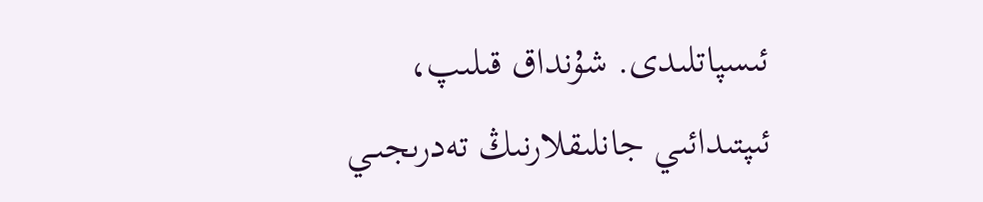ئىسپاتلىدى. شۇنداق قىلىپ، ئىپتىدائىي جانلىقلارنىڭ تەدرىجىـي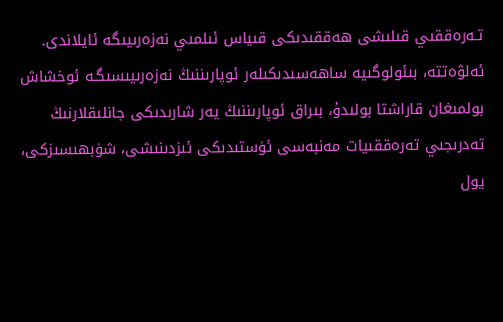تـەرەققىي قىلىشى ھەققىدىكى قىياس ئىلمىي نەزەرىيىگە ئايلاندى.
ئەلۋەتتە، بىئولوگىيە ساھەسىدىكىلەر ئوپارىننىڭ نەزەرىيىسىگـە ئوخشاش بولمىغان قاراشتا بولىدۇ، بىراق ئوپارىننىڭ يەر شارىدىكى جانلىقلارنىڭ تەدرىجىي تەرەققىيات مەنبەسى ئۈستىدىكى ئىزدىنىشى، شۈبھىسىزكى، يول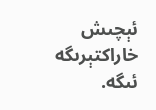ئېچىش خاراكتېرىگە ئىگە.